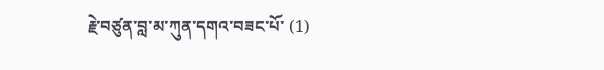རྗེ་བཙུན་བླ་མ་ཀུན་དགའ་བཟང་པོ་ (1)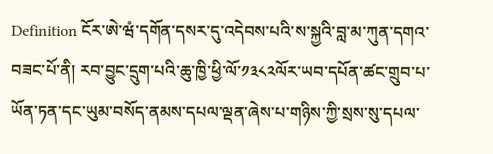Definition ངོར་ཨེ་ཝཾ་དགོན་དསར་དུ་འདེབས་པའི་ས་སྐྱའི་བླ་མ་ཀུན་དགའ་བཟང་པོ་ནི། རབ་བྱུང་དྲུག་པའི་ཆུ་ཁྱི་ཕྱི་ལོ་༡༣༨༢ལོར་ཡབ་དཔོན་ཚང་གྲུབ་པ་ཡོན་ཏན་དང་ཡུམ་བསོད་ནམས་དཔལ་ལྡན་ཞེས་པ་གཉིས་ཀྱི་སྲས་སུ་དཔལ་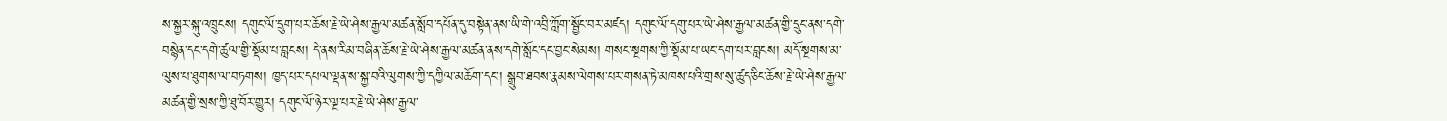ས་སྐྱར་སྐུ་འཁྲུངས། དགུང་ལོ་དྲུག་པར་ཆོས་རྗེ་ཡེ་ཤེས་རྒྱལ་མཚན་སློབ་དཔོན་དུ་བསྟེན་ནས་ཡི་གེ་འབྲི་ཀློག་སྦྱོང་བར་མཛད། དགུང་ལོ་དགུ་པར་ཡེ་ཤེས་རྒྱལ་མཚན་གྱི་དྲུང་ནས་དགེ་བསྙེན་དང་དགེ་ཚུལ་གྱི་སྡོམ་པ་བླངས། དེ་ནས་རིམ་བཞིན་ཆོས་རྗེ་ཡེ་ཤེས་རྒྱལ་མཚན་ནས་དགེ་སློང་དང་བྱང་སེམས། གསང་སྔགས་ཀྱི་སྡོམ་པ་ཡང་དག་པར་བླངས། མདོ་སྔགས་མ་ལུས་པ་ཐུགས་ལ་བཏགས། ཁྱད་པར་དཔལ་ལྡན་ས་སྐྱ་བའི་ལུགས་ཀྱི་དཀྱིལ་མཆོག་དང་། སྒྲུབ་ཐབས་རྣམས་ལེགས་པར་གསན་ཏེ་མཁས་པའི་གྲས་སུ་ཚུད་ཅིང་ཆོས་རྗེ་ཡེ་ཤེས་རྒྱལ་མཚན་གྱི་སྲས་ཀྱི་ཐུ་བོར་གྱུར། དགུང་ལོ་ཉེར་ལྔ་པར་རྗེ་ཡེ་ཤེས་རྒྱལ་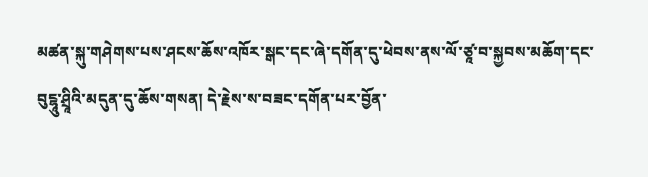མཚན་སྐུ་གཤེགས་པས་ཤངས་ཆོས་འཁོར་སྒང་དང་ཞེ་དགོན་དུ་ཕེབས་ནས་ལོ་ཙཱ་བ་སྐྱབས་མཆོག་དང་བུངྷཱུ་ཤྲཱིའི་མདུན་དུ་ཆོས་གསན། དེ་རྗེས་ས་བཟང་དགོན་པར་བྱོན་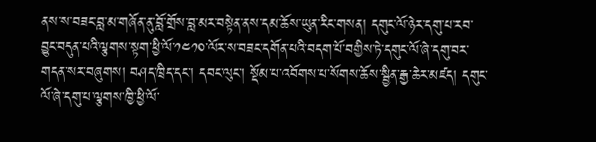ནས་ས་བཟང་བླ་མ་གཞོན་ནུ་བློ་གྲོས་བླ་མར་བསྟེན་ནས་དམ་ཆོས་ཡུན་རིང་གསན། དགུང་ལོ་ཉེར་དགུ་པ་རབ་བྱུང་བདུན་པའི་ལྕགས་སྟག་ཕྱི་ལོ་༡༤༡༠་ལོར་ས་བཟང་དགོན་པའི་བདག་པོ་བགྱིས་ཏེ་དགུང་ལོ་ཞེ་དགུ་བར་གདན་སར་བཞུགས། བཤད་ཁྲིད་དང་། དབང་ལུང་། སྡོམ་པ་འབོགས་པ་སོགས་ཆོས་སྦྱིན་རྒྱ་ཆེར་མཛད། དགུང་ལོ་ཞེ་དགུ་པ་ལྕགས་ཁྱི་ཕྱི་ལོ་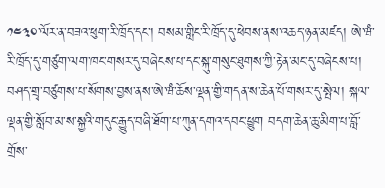༡༤༣༠་ལོར་ན་བཟའ་ཕུག་རི་ཁྲོད་དང་། བསམ་གླིང་རི་ཁྲོད་དུ་ཕེབས་ནས་འཆད་ཉན་མཛད། ཨེ་ཝཾ་རི་ཁྲོད་དུ་གཙུག་ལག་ཁང་གསར་དུ་བཞེངས་པ་དང་སྐུ་གསུང་ཐུགས་ཀྱི་རྟེན་མང་དུ་བཞེངས་པ། བཤད་གྲྭ་བཙུགས་པ་སོགས་བྱས་ནས་ཨེ་ཝཾ་ཆོས་ལྡན་གྱི་གདན་ས་ཆེན་པོ་གསར་དུ་སྤེལ། སྐལ་ལྡན་གྱི་སློབ་མ་ས་སྐྱའི་གདུང་རྒྱུད་བཞི་ཐོག་པ་ཀུན་དགའ་དབང་ཕྱུག བདག་ཆེན་ཆུ་མིག་པ་བློ་གྲོས་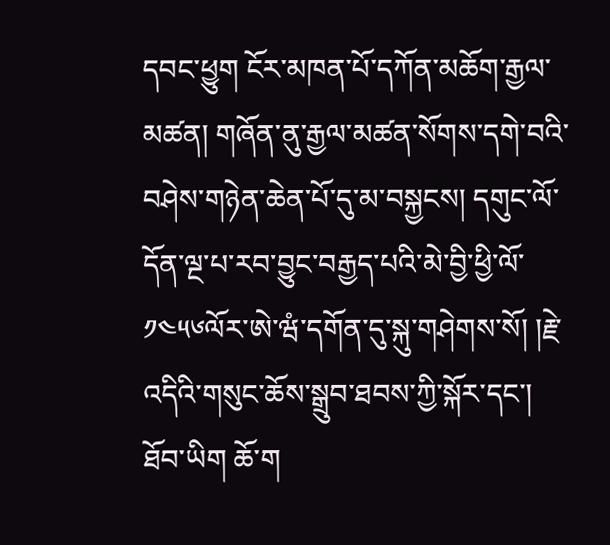དབང་ཕྱུག ངོར་མཁན་པོ་དཀོན་མཆོག་རྒྱལ་མཚན། གཞོན་ནུ་རྒྱལ་མཚན་སོགས་དགེ་བའི་བཤེས་གཉེན་ཆེན་པོ་དུ་མ་བསྐྱངས། དགུང་ལོ་དོན་ལྔ་པ་རབ་བྱུང་བརྒྱད་པའི་མེ་བྱི་ཕྱི་ལོ་༡༤༥༦ལོར་ཨེ་ཝཾ་དགོན་དུ་སྐུ་གཤེགས་སོ། །རྗེ་འདིའི་གསུང་ཆོས་སྒྲུབ་ཐབས་ཀྱི་སྐོར་དང་། ཐོབ་ཡིག ཆོ་ག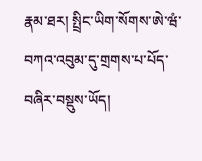རྣམ་ཐར། སྤྲིང་ཡིག་སོགས་ཨེ་ཝཾ་བཀའ་འབུམ་དུ་གྲགས་པ་པོད་བཞིར་བསྡུས་ཡོད།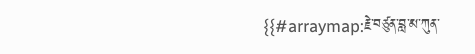{{#arraymap:རྗེ་བཙུན་བླ་མ་ཀུན་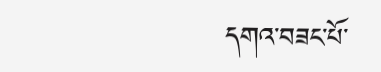དགའ་བཟང་པོ་